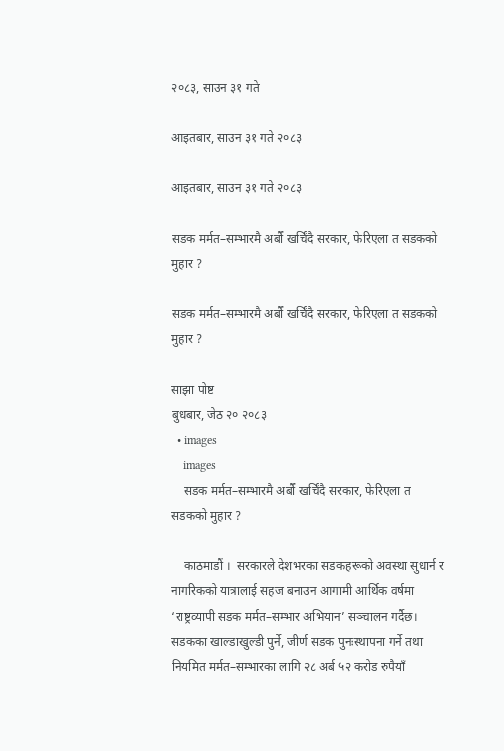२०८३, साउन ३१ गते

आइतबार, साउन ३१ गते २०८३

आइतबार, साउन ३१ गते २०८३

सडक मर्मत–सम्भारमै अर्बौं खर्चिंदै सरकार, फेरिएला त सडकको मुहार ?

सडक मर्मत–सम्भारमै अर्बौं खर्चिंदै सरकार, फेरिएला त सडकको मुहार ?

साझा पोष्ट
बुधबार, जेठ २० २०८३
  • images
    images
    सडक मर्मत–सम्भारमै अर्बौं खर्चिंदै सरकार, फेरिएला त सडकको मुहार ?

    काठमाडौं ।  सरकारले देशभरका सडकहरूको अवस्था सुधार्न र नागरिकको यात्रालाई सहज बनाउन आगामी आर्थिक वर्षमा ‘राष्ट्रव्यापी सडक मर्मत–सम्भार अभियान’ सञ्चालन गर्दैछ। सडकका खाल्डाखुल्डी पुर्ने, जीर्ण सडक पुनःस्थापना गर्ने तथा नियमित मर्मत–सम्भारका लागि २८ अर्ब ५२ करोड रुपैयाँ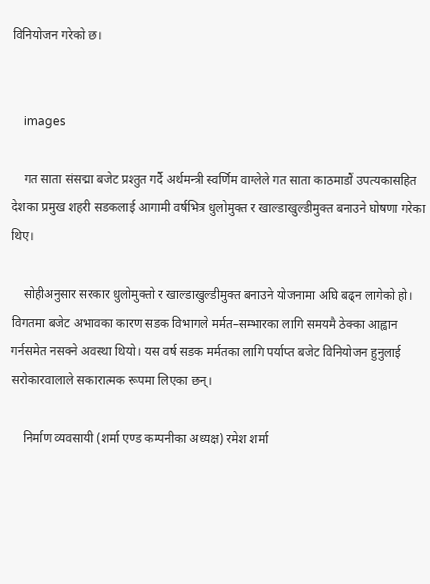विनियोजन गरेको छ।


    images

    गत साता संसद्मा बजेट प्रश्तुत गर्दै अर्थमन्त्री स्वर्णिम वाग्लेले गत साता काठमाडौं उपत्यकासहित देशका प्रमुख शहरी सडकलाई आगामी वर्षभित्र धुलोमुक्त र खाल्डाखुल्डीमुक्त बनाउने घोषणा गरेका थिए।

    सोहीअनुसार सरकार धुलोमुक्तो र खाल्डाखुल्डीमुक्त बनाउने योजनामा अघि बढ्न लागेको हो। विगतमा बजेट अभावका कारण सडक विभागले मर्मत–सम्भारका लागि समयमै ठेक्का आह्वान गर्नसमेत नसक्ने अवस्था थियो। यस वर्ष सडक मर्मतका लागि पर्याप्त बजेट विनियोजन हुनुलाई सरोकारवालाले सकारात्मक रूपमा लिएका छन्।

    निर्माण व्यवसायी (शर्मा एण्ड कम्पनीका अध्यक्ष) रमेश शर्मा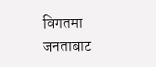विगतमा जनताबाट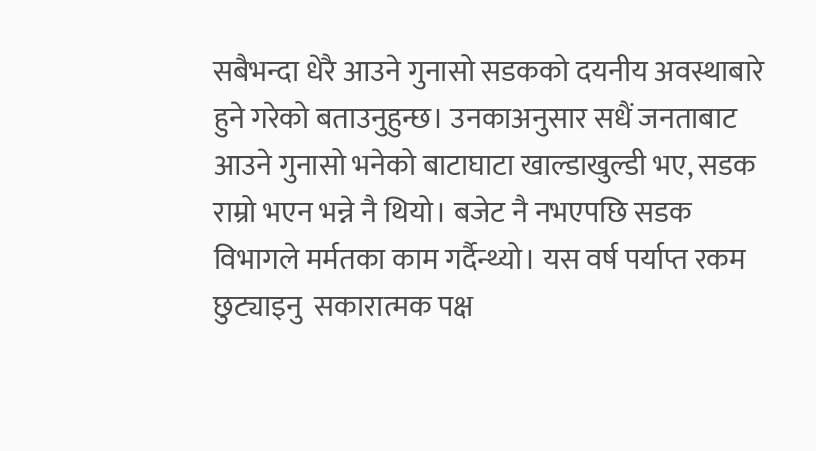सबैभन्दा धेरै आउने गुनासो सडकको दयनीय अवस्थाबारे हुने गरेको बताउनुहुन्छ। उनकाअनुसार सधैं जनताबाट आउने गुनासो भनेको बाटाघाटा खाल्डाखुल्डी भए, सडक राम्रो भएन भन्ने नै थियो। बजेट नै नभएपछि सडक विभागले मर्मतका काम गर्दैन्थ्यो। यस वर्ष पर्याप्त रकम छुट्याइनु  सकारात्मक पक्ष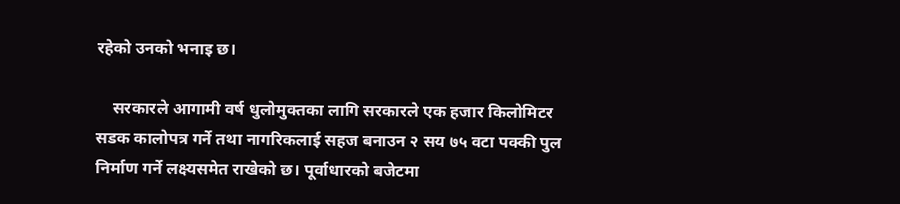रहेको उनको भनाइ छ।

    सरकारले आगामी वर्ष धुलोमुक्तका लागि सरकारले एक हजार किलोमिटर सडक कालोपत्र गर्ने तथा नागरिकलाई सहज बनाउन २ सय ७५ वटा पक्की पुल निर्माण गर्ने लक्ष्यसमेत राखेको छ। पूर्वाधारको बजेटमा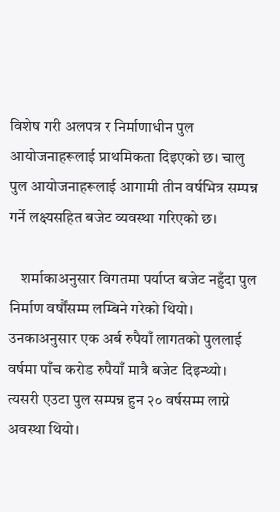विशेष गरी अलपत्र र निर्माणाधीन पुल आयोजनाहरूलाई प्राथमिकता दिइएको छ। चालु पुल आयोजनाहरूलाई आगामी तीन वर्षभित्र सम्पन्न गर्ने लक्ष्यसहित बजेट व्यवस्था गरिएको छ।

    शर्माकाअनुसार विगतमा पर्याप्त बजेट नहुँदा पुल निर्माण वर्षौंसम्म लम्बिने गरेको थियो। उनकाअनुसार एक अर्ब रुपैयाँ लागतको पुललाई वर्षमा पाँच करोड रुपैयाँ मात्रै बजेट दिइन्थ्यो। त्यसरी एउटा पुल सम्पन्न हुन २० वर्षसम्म लाग्ने अवस्था थियो।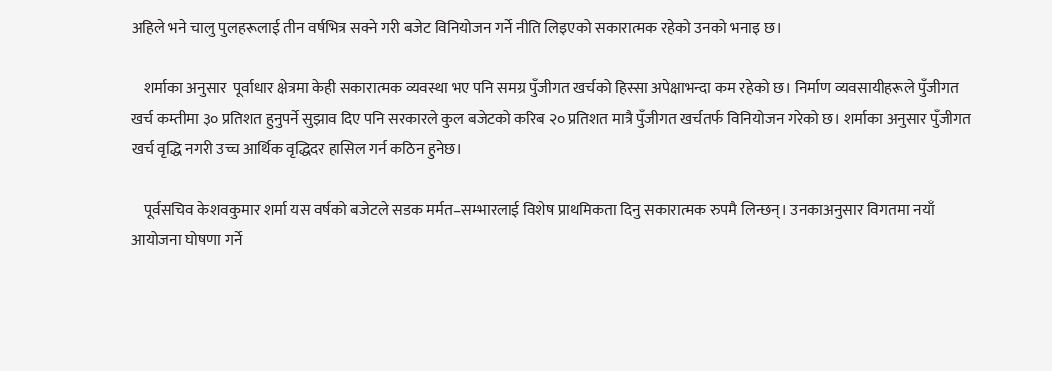अहिले भने चालु पुलहरूलाई तीन वर्षभित्र सक्ने गरी बजेट विनियोजन गर्ने नीति लिइएको सकारात्मक रहेको उनको भनाइ छ।

    शर्माका अनुसार  पूर्वाधार क्षेत्रमा केही सकारात्मक व्यवस्था भए पनि समग्र पुँजीगत खर्चको हिस्सा अपेक्षाभन्दा कम रहेको छ। निर्माण व्यवसायीहरूले पुँजीगत खर्च कम्तीमा ३० प्रतिशत हुनुपर्ने सुझाव दिए पनि सरकारले कुल बजेटको करिब २० प्रतिशत मात्रै पुँजीगत खर्चतर्फ विनियोजन गरेको छ। शर्माका अनुसार पुँजीगत खर्च वृद्धि नगरी उच्च आर्थिक वृद्धिदर हासिल गर्न कठिन हुनेछ।

    पूर्वसचिव केशवकुमार शर्मा यस वर्षको बजेटले सडक मर्मत–सम्भारलाई विशेष प्राथमिकता दिनु सकारात्मक रुपमै लिन्छन्। उनकाअनुसार विगतमा नयाँ आयोजना घोषणा गर्ने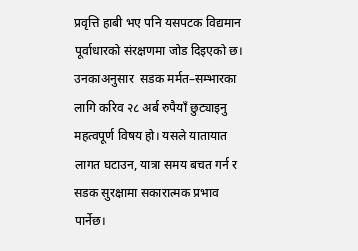प्रवृत्ति हाबी भए पनि यसपटक विद्यमान पूर्वाधारको संरक्षणमा जोड दिइएको छ। उनकाअनुसार  सडक मर्मत–सम्भारका लागि करिव २८ अर्ब रुपैयाँ छुट्याइनु महत्वपूर्ण विषय हो। यसले यातायात लागत घटाउन, यात्रा समय बचत गर्न र सडक सुरक्षामा सकारात्मक प्रभाव पार्नेछ।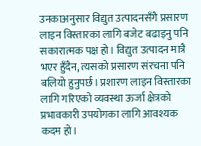उनकाअनुसार विद्युत उत्पादनसँगै प्रसारण लाइन विस्तारका लागि बजेट बढाइनु पनि सकारात्मक पक्ष हो। विद्युत उत्पादन मात्रै भएर हुँदैन, त्यसको प्रसारण संरचना पनि बलियो हुनुपर्छ। प्रशारण लाइन विस्तारका लागि गरिएको व्यवस्था ऊर्जा क्षेत्रको प्रभावकारी उपयोगका लागि आवश्यक कदम हो।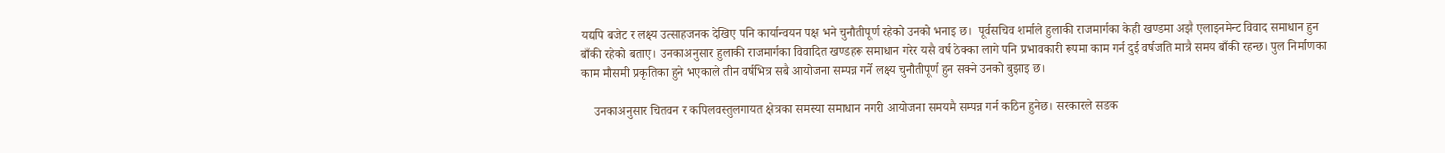यद्यपि बजेट र लक्ष्य उत्साहजनक देखिए पनि कार्यान्वयन पक्ष भने चुनौतीपूर्ण रहेको उनको भनाइ छ।  पूर्वसचिव शर्माले हुलाकी राजमार्गका केही खण्डमा अझै एलाइनमेन्ट विवाद समाधान हुन बाँकी रहेको बताए। उनकाअनुसार हुलाकी राजमार्गका विवादित खण्डहरू समाधान गरेर यसै वर्ष ठेक्का लागे पनि प्रभावकारी रूपमा काम गर्न दुई वर्षजति मात्रै समय बाँकी रहन्छ। पुल निर्माणका काम मौसमी प्रकृतिका हुने भएकाले तीन वर्षभित्र सबै आयोजना सम्पन्न गर्ने लक्ष्य चुनौतीपूर्ण हुन सक्ने उनको बुझाइ छ।

    उनकाअनुसार चितवन र कपिलवस्तुलगायत क्षेत्रका समस्या समाधान नगरी आयोजना समयमै सम्पन्न गर्न कठिन हुनेछ। सरकारले सडक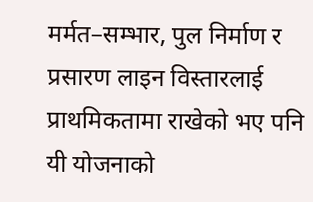मर्मत–सम्भार, पुल निर्माण र प्रसारण लाइन विस्तारलाई प्राथमिकतामा राखेको भए पनि यी योजनाको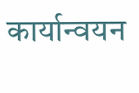कार्यान्वयन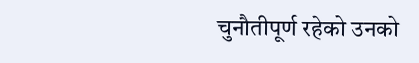चुनौतीपूर्ण रहेको उनको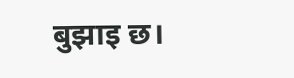बुझाइ छ।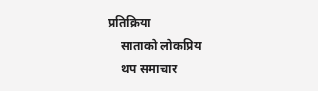प्रतिक्रिया
    साताको लोकप्रिय
    थप समाचार